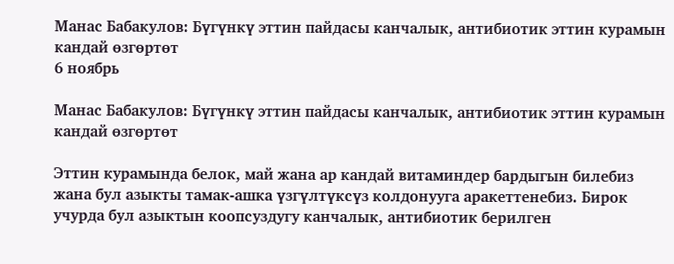Манас Бабакулов: Бүгүнкү эттин пайдасы канчалык, антибиотик эттин курамын кандай өзгөртөт
6 ноябрь

Манас Бабакулов: Бүгүнкү эттин пайдасы канчалык, антибиотик эттин курамын кандай өзгөртөт

Эттин курамында белок, май жана ар кандай витаминдер бардыгын билебиз жана бул азыкты тамак-ашка үзгүлтүксүз колдонууга аракеттенебиз. Бирок учурда бул азыктын коопсуздугу канчалык, антибиотик берилген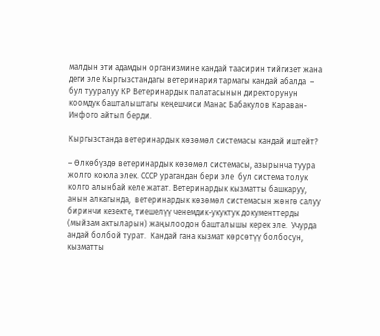малдын эти адамдын организмине кандай таасирин тийгизет жана деги эле Кыргызстандагы ветеринария тармагы кандай абалда  – бул тууралуу КР Ветеринардык палатасынын директорунун коомдук башталыштагы кеңешчиси Манас Бабакулов Караван-Инфого айтып берди.

Кыргызстанда ветеринардык көзөмөл системасы кандай иштейт?

– Өлкөбүздө ветеринардык көзөмөл системасы, азырынча туура жолго коюла элек. СССР урагандан бери эле  бул система толук колго алынбай келе жатат. Ветеринардык кызматты башкаруу, анын алкагында,  ветеринардык көзөмөл системасын жөнгө салуу биринчи кезекте, тиешелүү ченемдик-укуктук документтерды  (мыйзам актыларын) жаңылоодон башталышы керек эле.  Учурда андай болбой турат.  Кандай гана кызмат көрсөтүү болбосун, кызматты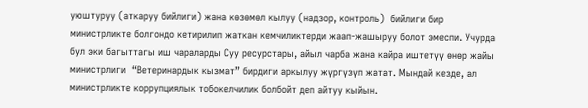уюштуруу (аткаруу бийлиги) жана көзөмөл кылуу (надзор, контроль)  бийлиги бир министрликте болгондо кетирилип жаткан кемчиликтерди жаап-жашыруу болот эмеспи. Учурда бул эки багыттагы иш чараларды Суу ресурстары, айыл чарба жана кайра иштетүү өнөр жайы  министрлиги  “Ветеринардык кызмат” бирдиги аркылуу жүргүзүп жатат. Мындай кезде, ал министрликте коррупциялык тобокелчилик болбойт деп айтуу кыйын.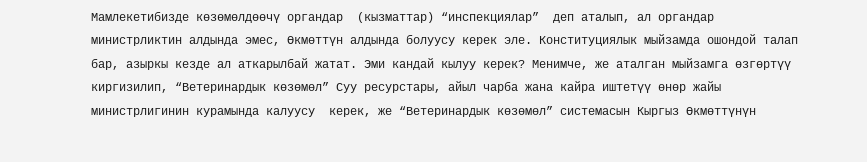Мамлекетибизде көзөмөлдөөчү органдар  (кызматтар) “инспекциялар”  деп аталып, ал органдар министрликтин алдында эмес, Өкмөттүн алдында болуусу керек эле. Конституциялык мыйзамда ошондой талап бар, азыркы кезде ал аткарылбай жатат. Эми кандай кылуу керек? Менимче, же аталган мыйзамга өзгөртүү киргизилип, “Ветеринардык көзөмөл” Суу ресурстары, айыл чарба жана кайра иштетүү өнөр жайы  министрлигинин курамында калуусу  керек, же “Ветеринардык көзөмөл” системасын Кыргыз Өкмөттүнүн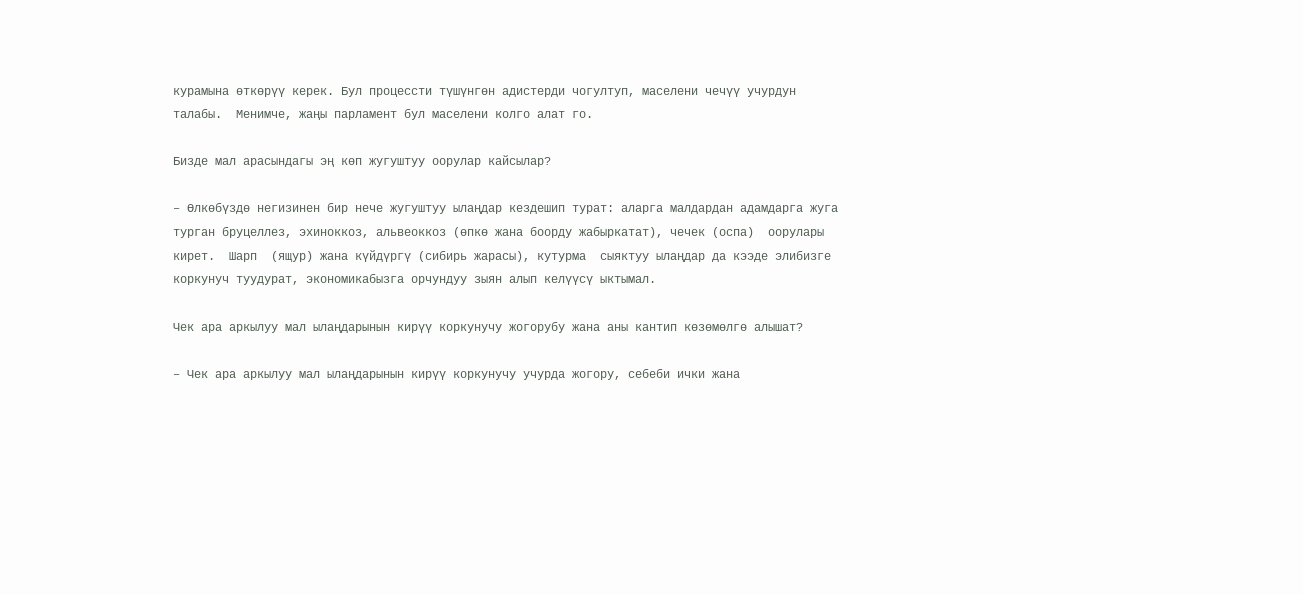курамына өткөрүү керек. Бул процессти түшүнгөн адистерди чогултуп, маселени чечүү учурдун талабы.  Менимче, жаңы парламент бул маселени колго алат го.

Бизде мал арасындагы эң көп жугуштуу оорулар кайсылар?

– Өлкөбүздө негизинен бир нече жугуштуу ылаңдар кездешип турат: аларга малдардан адамдарга жуга турган бруцеллез, эхиноккоз, альвеоккоз (өпкө жана боорду жабыркатат), чечек (оспа)  оорулары кирет.  Шарп  (ящур) жана күйдүргү (сибирь жарасы), кутурма  сыяктуу ылаңдар да кээде элибизге коркунуч туудурат, экономикабызга орчундуу зыян алып келүүсү ыктымал.

Чек ара аркылуу мал ылаңдарынын кирүү коркунучу жогорубу жана аны кантип көзөмөлгө алышат?

– Чек ара аркылуу мал ылаңдарынын кирүү коркунучу учурда жогору, себеби ички жана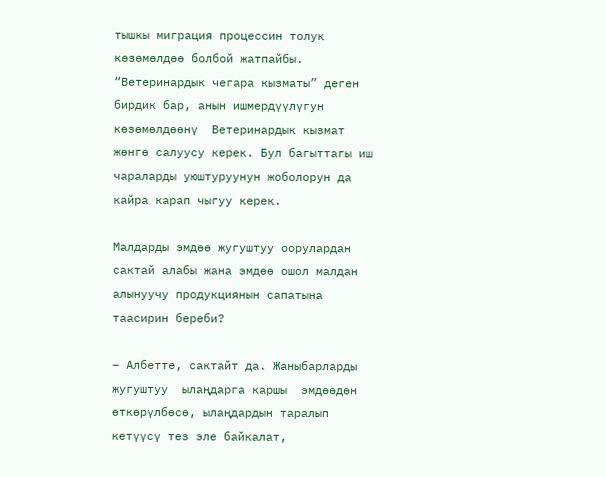тышкы миграция процессин толук көзөмөлдөө болбой жатпайбы. “Ветеринардык чегара кызматы” деген бирдик бар, анын ишмердүүлүгун көзөмөлдөөнү  Ветеринардык кызмат  жөнгө салуусу керек. Бул багыттагы иш чараларды уюштуруунун жоболорун да кайра карап чыгуу керек.

Малдарды эмдөө жугуштуу оорулардан сактай алабы жана эмдөө ошол малдан алынуучу продукциянын сапатына таасирин береби?

– Албетте, сактайт да. Жаныбарларды  жугуштуу  ылаңдарга каршы  эмдөөдөн өткөрүлбөсө, ылаңдардын таралып кетүүсү тез эле байкалат,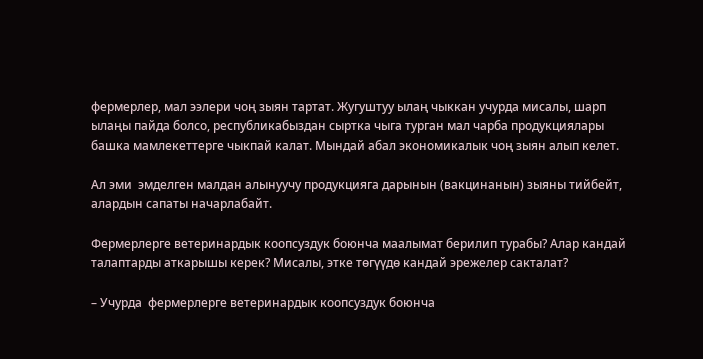фермерлер, мал ээлери чоң зыян тартат. Жугуштуу ылаң чыккан учурда мисалы, шарп ылаңы пайда болсо, республикабыздан сыртка чыга турган мал чарба продукциялары башка мамлекеттерге чыкпай калат. Мындай абал экономикалык чоң зыян алып келет.

Ал эми  эмделген малдан алынуучу продукцияга дарынын (вакцинанын) зыяны тийбейт, алардын сапаты начарлабайт.

Фермерлерге ветеринардык коопсуздук боюнча маалымат берилип турабы? Алар кандай талаптарды аткарышы керек? Мисалы, этке төгүүдө кандай эрежелер сакталат?

– Учурда  фермерлерге ветеринардык коопсуздук боюнча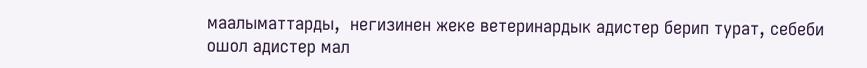маалыматтарды,  негизинен жеке ветеринардык адистер берип турат, себеби ошол адистер мал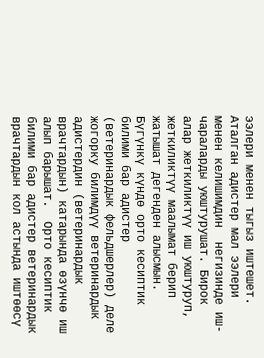ээлери менен тыгыз иштешет. Аталган адистер мал ээлери менен келишимдин  негизинде иш-чараларды уюштурушат. Бирок алар жеткиликтүү иш уюштуруп, жеткиликтүү маалымат берип жатышат дегенден алысмын. Бүгүнкү күндө орто кесиптик билими бар адистер  (ветеринардык фельдшерлер) деле жогорку билимдүү ветеринардык адистердин (ветеринардык врачтардын) катарында өзүнчө иш алып барышат.  Орто кесиптик билими бар адистер ветеринардык врачтардын кол астында иштөөсү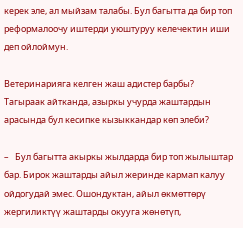керек эле, ал мыйзам талабы. Бул багытта да бир топ реформалоочу иштерди уюштуруу келечектин иши деп ойлоймун.

Ветеринарияга келген жаш адистер барбы? Тагыраак айтканда, азыркы учурда жаштардын арасында бул кесипке кызыккандар көп элеби?

–   Бул багытта акыркы жылдарда бир топ жылыштар бар. Бирок жаштарды айыл жеринде кармап калуу ойдогудай эмес. Ошондуктан, айыл өкмөттөрү жергиликтүү жаштарды окууга жөнөтүп,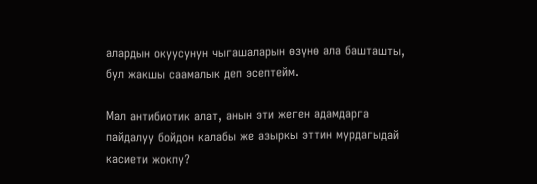алардын окуусунун чыгашаларын өзүнө ала башташты, бул жакшы саамалык деп эсептейм.

Мал антибиотик алат, анын эти жеген адамдарга пайдалуу бойдон калабы же азыркы эттин мурдагыдай касиети жокпу?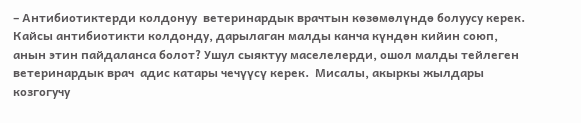– Антибиотиктерди колдонуу  ветеринардык врачтын көзөмөлүндө болуусу керек. Кайсы антибиотикти колдонду, дарылаган малды канча күндөн кийин союп, анын этин пайдаланса болот? Ушул сыяктуу маселелерди, ошол малды тейлеген ветеринардык врач  адис катары чечүүсү керек.  Мисалы, акыркы жылдары козгогучу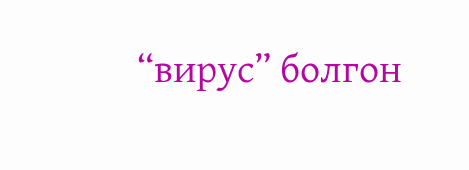“вирус” болгон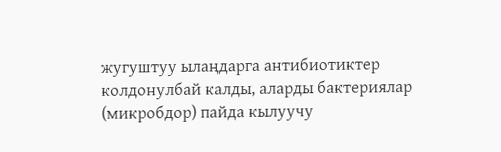жугуштуу ылаңдарга антибиотиктер колдонулбай калды, аларды бактериялар (микробдор) пайда кылуучу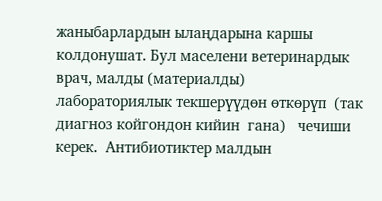жаныбарлардын ылаңдарына каршы колдонушат. Бул маселени ветеринардык врач, малды (материалды) лабораториялык текшерүүдөн өткөрүп  (так диагноз койгондон кийин  гана)   чечиши керек.  Антибиотиктер малдын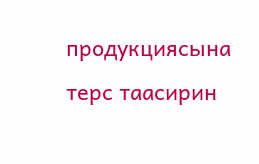продукциясына терс таасирин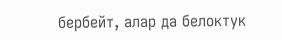бербейт, алар да белоктук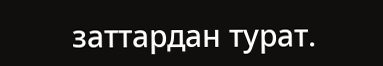заттардан турат.